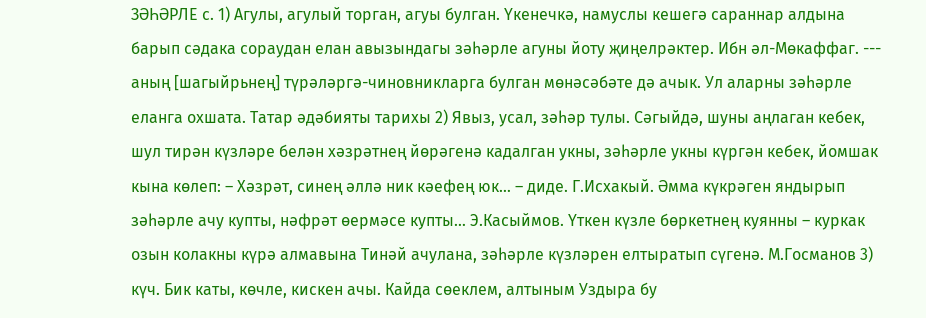ЗӘҺӘРЛЕ с. 1) Агулы, агулый торган, агуы булган. Үкенечкә, намуслы кешегә сараннар алдына барып сәдака сораудан елан авызындагы зәһәрле агуны йоту җиңелрәктер. Ибн әл-Мөкаффаг. --- аның [шагыйрьнең] түрәләргә-чиновникларга булган мөнәсәбәте дә ачык. Ул аларны зәһәрле еланга охшата. Татар әдәбияты тарихы 2) Явыз, усал, зәһәр тулы. Сәгыйдә, шуны аңлаган кебек, шул тирән күзләре белән хәзрәтнең йөрәгенә кадалган укны, зәһәрле укны күргән кебек, йомшак кына көлеп: – Хәзрәт, синең әллә ник кәефең юк… – диде. Г.Исхакый. Әмма күкрәген яндырып зәһәрле ачу купты, нәфрәт өермәсе купты… Э.Касыймов. Үткен күзле бөркетнең куянны – куркак озын колакны күрә алмавына Тинәй ачулана, зәһәрле күзләрен елтыратып сүгенә. М.Госманов 3) күч. Бик каты, көчле, кискен ачы. Кайда сөеклем, алтыным Уздыра бу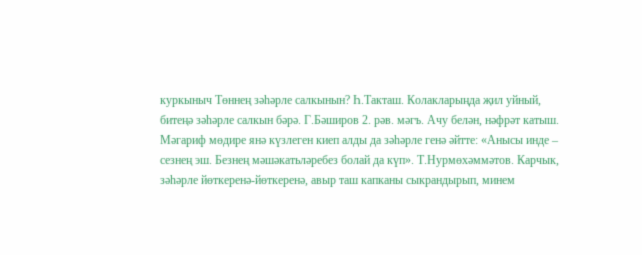куркыныч Төннең зәһәрле салкынын? Һ.Такташ. Колакларыңда җил уйный, битеңә зәһәрле салкын бәрә. Г.Бәширов 2. рәв. мәгъ. Ачу белән, нәфрәт катыш. Мәгариф мөдире янә күзлеген киеп алды да зәһәрле генә әйтте: «Анысы инде – сезнең эш. Безнең мәшәкатьләребез болай да күп». Т.Нурмөхәммәтов. Карчык, зәһәрле йөткеренә-йөткеренә, авыр таш капканы сыкрандырып, минем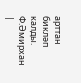арттан бикләп калды. Ф.Әмирхан |